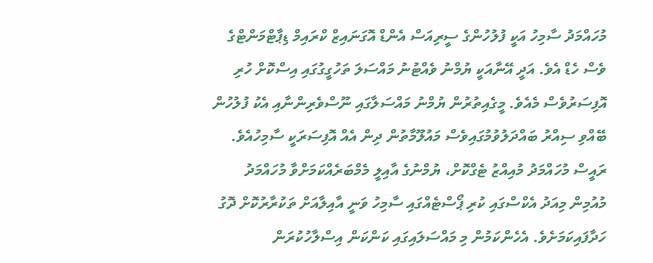މުހައްމަދު ސާމިހު އަކީ ފުލުހުންގެ ސީރިއަސް އެންޑް އޮގަނައިޒް ކްރައިމް ޑިޕާޓްމަންޓްގެ ވެސް ހެޑް އެވެ. އަދީ އޭނާއަކީ ޔުމްނު ވެއްޓުނު މައްސަލަ ތަހުގީގުގައި އިސްކޮށް ހުރި އޮފިސަރުވެސް މެއެވެ. މީގެއިތުރުން ޔުމްނު މައްސަލާގައި ނޫސްވެރިންނާއި އެކު ފުލުހުން ބޭއްވި ސިއްރު ބައްދަލުވުމުގައިވެސް މައުލޫމާތުން ދިން އެއް އޮފިސަރަކީ ސާމިހުއެވެ.
ރައީސް މުހައްމަދު މުއިއްޒު ޓެގްކޮށް، ޔުމްނުގެ އާއިލީ މެމްބަރެއްކަމަށްވާ މުހައްމަދު މުއުމިން މިއަދު އެކްސްގައި ކުރި ޕޯސްޓެއްގައި ސާމިހު ވަނީ އާއިލާއަށް ތަކުރާރުކޮށް ދޮގު ހަދާފައިކަމަށެވެ. އެހެންކަމުން މި މައްސަލައިގައި ކަންކަން އިސްލާހުކުރަން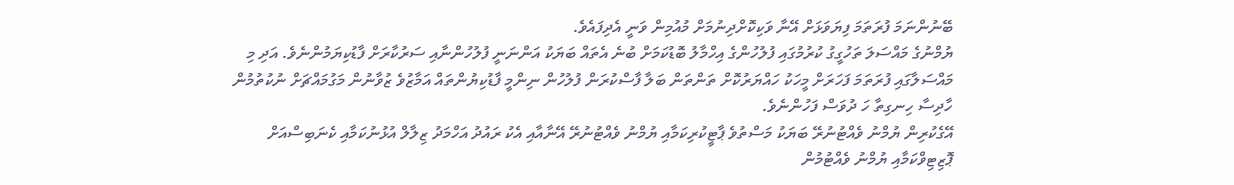ބޭނުންނަމަ ފުރަތަމަ ފިޔަވަޅަށް އޭނާ ވަކިކޮށްދިނުމަށް މުއުމިން ވަނީ އެދިފައެވެ.
ޔުމްނުގެ މައްސަލަ ތަހުގީގު ކުރުމުގައި ފުލުހުންގެ އިހްމާލު ބޮޑުކަމަށް ބުނެ އެތައް ބަޔަކު އަންނަނީ ފުލުހުންނާއި ސަރުކާރަށް ފާޑުކިޔަމުންނެވެ. އަދި މި މައްސަލާގައި ފުރަތަމަ ފަހަރަށް މީހަކު ހައްޔަރުކޮށް ތަންތަން ބަލާ ފާސްކުރަން ފުލުހުން ނިންމީ ފާޑުކިޔުންތައް އަމާޒުވެ ޒުވާނުން މަގުމައްޗަށް ނުކުތުމުން ހާދިސާ ހިނގިތާ ހަ ދުވަސް ފަހުންނެވެ.
އޭގެކުރިން ޔުމްނު ވެއްޓުނުރޭ ބަޔަކު މަސްތުވެ ޕާޓީކުރިކަމާއި ޔުމްނު ވެއްޓުނުރޭ އޭނާއާއި އެކު ރައުދު އަހްމަދު ޒިލާލް އުޅުނުކަމާއި ކެނަބިސްއަށް ޕޮޒިޓިވްކަމާއި ޔުމްނު ވެއްޓުމުން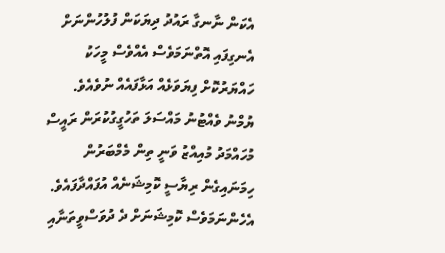އެކަން ނާނގާ ރައުދު ދިޔަކަން ފުލުހުންނަށް އެނގިފައި އޮތްނަމަވެސް އެއްވެސް މީހަކު ހައްޔަރުކޮށް ފިޔަވަޅެއް އަޅާފައެއް ނުވެއެވެ.
ޔުމްނު ވެއްޓުނު މައްސަލަ ތަހުގީގުކުރަން ރައީސް މުހައްމަދު މުއިއްޒު ވަނީ ތިން މެމްބަރުން ހިމަނައިގެން ރިޔާސީ ކޮމިޝަނެއް އުފައްދާފައެވެ. އެހެންނަމަވެސް ކޮމިޝަނަށް ދެ ދުވަސްވީތަނާއި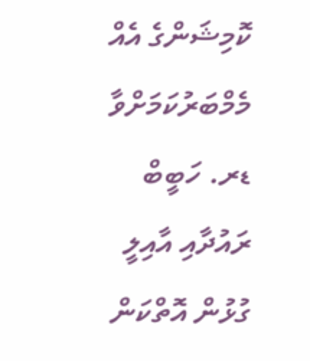ކޮމިޝަންގެ އެއް މެމްބަރުކަމަށްވާ ޑރ. ހަބީބް ރައުދާއި އާއިލީ ގުޅުން އޮތްކަން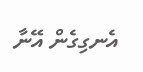އެނގިގެން އޭނާ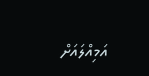އަމިއްލައަށް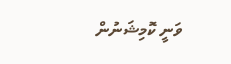ވަނީ ކޮމިޝަނުން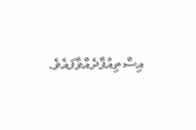އިސްތިއުފާދެއްވާފައެވެ.